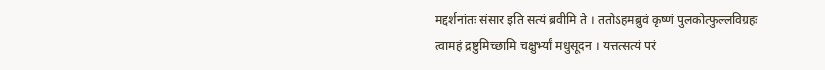मद्दर्शनांतः संसार इति सत्यं ब्रवीमि ते । ततोऽहमब्रुवं कृष्णं पुलकोत्फुल्लविग्रहः
त्वामहं द्रष्टुमिच्छामि चक्षुर्भ्यां मधुसूदन । यत्तत्सत्यं परं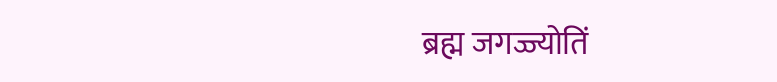ब्रह्म जगज्ज्योतिं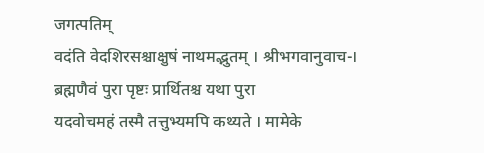जगत्पतिम्
वदंति वेदशिरसश्चाक्षुषं नाथमद्भुतम् । श्रीभगवानुवाच-। ब्रह्मणैवं पुरा पृष्टः प्रार्थितश्च यथा पुरा
यदवोचमहं तस्मै तत्तुभ्यमपि कथ्यते । मामेके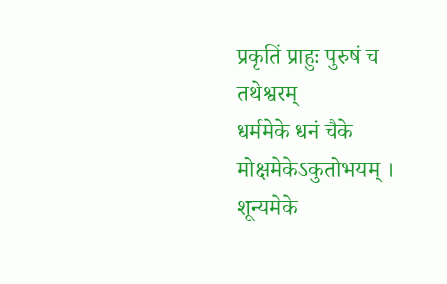प्रकृतिं प्राहुः पुरुषं च तथेश्वरम्
धर्ममेके धनं चैके मोक्षमेकेऽकुतोभयम् । शून्यमेके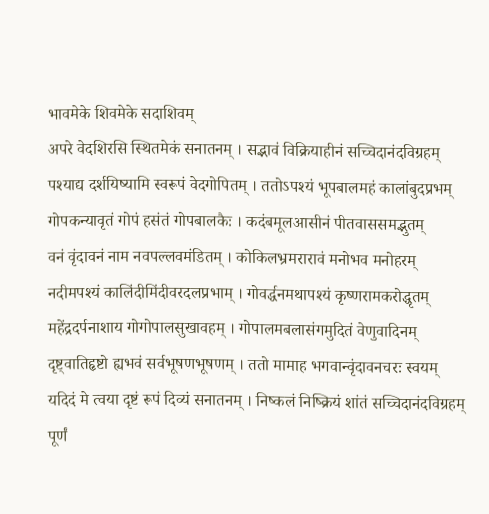भावमेके शिवमेके सदाशिवम्
अपरे वेदशिरसि स्थितमेकं सनातनम् । सद्भावं विक्रियाहीनं सच्चिदानंदविग्रहम्
पश्याद्य दर्शयिष्यामि स्वरूपं वेदगोपितम् । ततोऽपश्यं भूपबालमहं कालांबुदप्रभम्
गोपकन्यावृतं गोपं हसंतं गोपबालकैः । कदंबमूलआसीनं पीतवाससमद्भुतम्
वनं वृंदावनं नाम नवपल्लवमंडितम् । कोकिलभ्रमरारावं मनोभव मनोहरम्
नदीमपश्यं कालिंदीमिंदीवरदलप्रभाम् । गोवर्द्धनमथापश्यं कृष्णरामकरोद्धृतम्
महेंद्रदर्पनाशाय गोगोपालसुखावहम् । गोपालमबलासंगमुदितं वेणुवादिनम्
दृष्ट्वातिहृष्टो ह्यभवं सर्वभूषणभूषणम् । ततो मामाह भगवान्वृंदावनचरः स्वयम्
यदिदं मे त्वया दृष्टं रूपं दिव्यं सनातनम् । निष्कलं निष्क्रियं शांतं सच्चिदानंदविग्रहम्
पूर्णं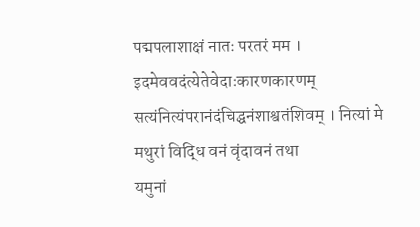पद्मपलाशाक्षं नातः परतरं मम । इदमेववदंत्येतेवेदाःकारणकारणम्
सत्यंनित्यंपरानंदंचिद्घनंशाश्वतंशिवम् । नित्यां मे मथुरां विद्धि वनं वृंदावनं तथा
यमुनां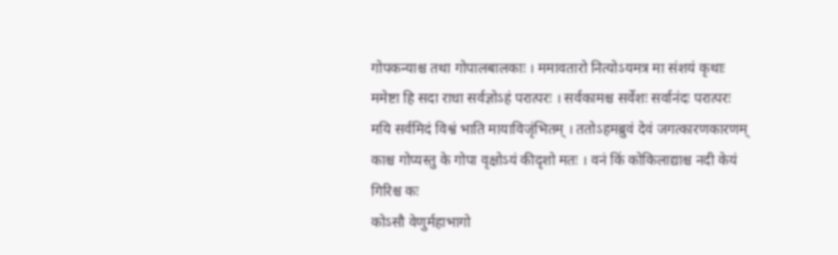गोपकन्याश्च तथा गोपालबालकाः । ममावतारो नित्योऽयमत्र मा संशयं कृथाः
ममेष्टा हि सदा राधा सर्वज्ञोऽहं परात्परः । सर्वकामश्च सर्वेशः सर्वानंदः परात्परः
मयि सर्वमिदं विश्वं भाति मायाविजृंभितम् । ततोऽहमब्रुवं देवं जगत्कारणकारणम्
काश्च गोप्यस्तु के गोपा वृक्षोऽयं कीदृशो मतः । वनं किं कोकिलाद्याश्च नदी केयं गिरिश्च कः
कोऽसौ वेणुर्महाभागो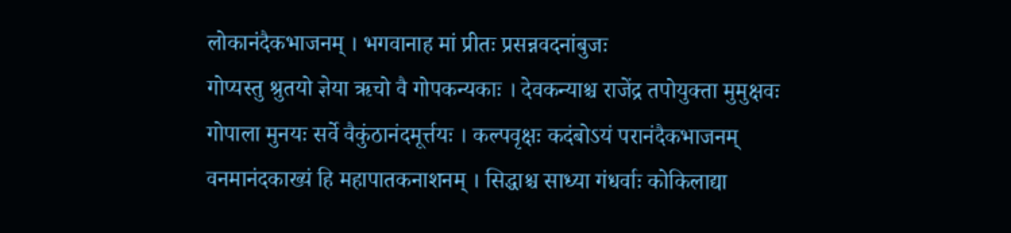लोकानंदैकभाजनम् । भगवानाह मां प्रीतः प्रसन्नवदनांबुजः
गोप्यस्तु श्रुतयो ज्ञेया ऋचो वै गोपकन्यकाः । देवकन्याश्च राजेंद्र तपोयुक्ता मुमुक्षवः
गोपाला मुनयः सर्वे वैकुंठानंदमूर्त्तयः । कल्पवृक्षः कदंबोऽयं परानंदैकभाजनम्
वनमानंदकाख्यं हि महापातकनाशनम् । सिद्धाश्च साध्या गंधर्वाः कोकिलाद्या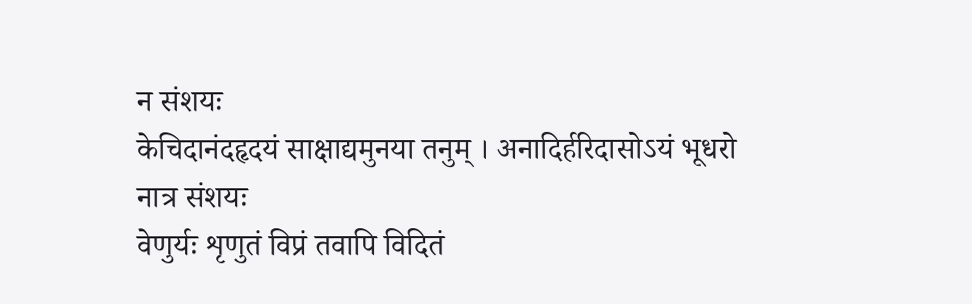न संशयः
केचिदानंदहृदयं साक्षाद्यमुनया तनुम् । अनादिर्हरिदासोऽयं भूधरो नात्र संशयः
वेणुर्यः शृणुतं विप्रं तवापि विदितं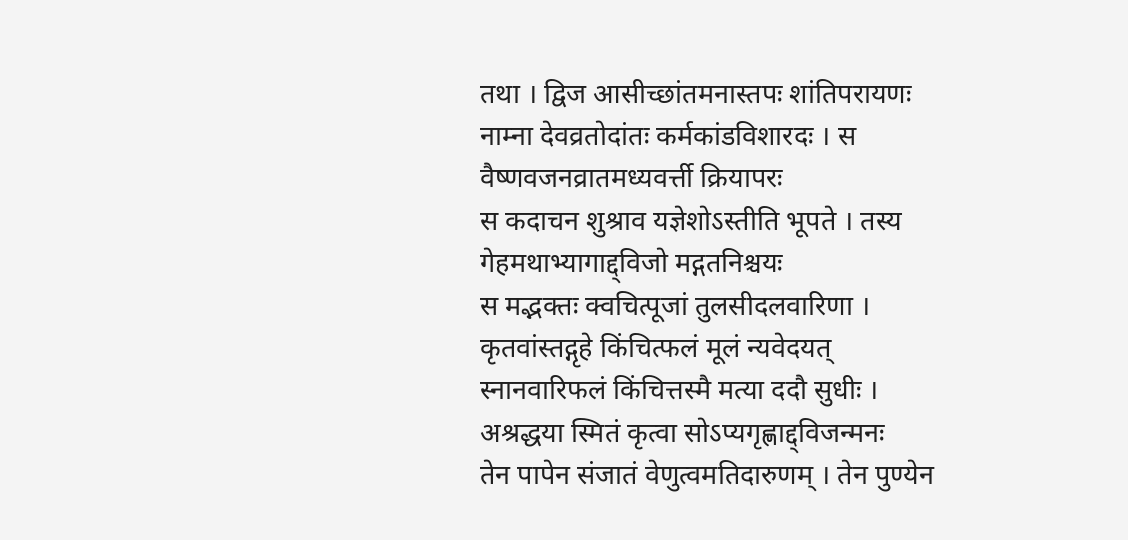तथा । द्विज आसीच्छांतमनास्तपः शांतिपरायणः
नाम्ना देवव्रतोदांतः कर्मकांडविशारदः । स वैष्णवजनव्रातमध्यवर्त्ती क्रियापरः
स कदाचन शुश्राव यज्ञेशोऽस्तीति भूपते । तस्य गेहमथाभ्यागाद्द्विजो मद्गतनिश्चयः
स मद्भक्तः क्वचित्पूजां तुलसीदलवारिणा । कृतवांस्तद्गृहे किंचित्फलं मूलं न्यवेदयत्
स्नानवारिफलं किंचित्तस्मै मत्या ददौ सुधीः । अश्रद्धया स्मितं कृत्वा सोऽप्यगृह्णाद्द्विजन्मनः
तेन पापेन संजातं वेणुत्वमतिदारुणम् । तेन पुण्येन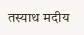तस्याथ मदीय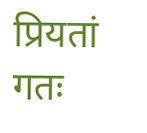प्रियतां गतः